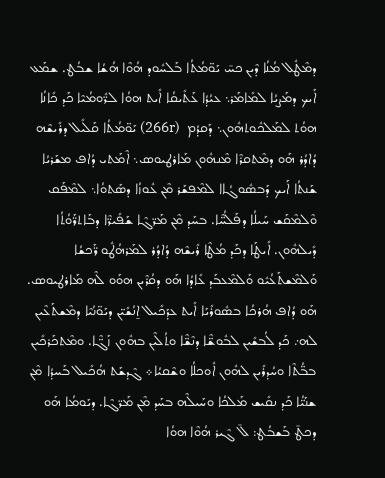ܕܡܶܛܽܠ ܡܳܢܳܐ ܕܶܝܢ ܟܚ̄ ܝܰܘ̈ܡܳܬܳܐ ܒܰܠܚܽܘܕ ܗܳܘܶܐ ܗܳܫܳܐ ܫܒܳܛ. ܫܡܰܥ ܐܰܝܟ ܕܡܰܨܝܳܐ ܠܡܺܐܡܰܪ܆ ܥܝܳܕܳܐ ܥܰܬܺܝܩܳܐ ܐܺܝܬ ܗܘܳܐ ܠܪ̈ܽܘܡܳܝܶܐ ܟܰܕ ܟܺܐܢܳܐ ܗܘܳܬ ܠܡܰܠܟܽܘܬܗܽܘܢ܆ ܕܰܩܕܳܡ  (266r) ܝܰܘ̈ܡܳܬܳܐ ܩܰܠܺܝܠ ܕܪܺܝܫܶܗ ܕܳܐܕܳܪ ܗܰܘ ܕܡܶܬܩܪܶܐ ܡܶܢܗܽܘܢ ܡܰܐܪܛܝܘܣ܆ ܐܶܡܰܬܝ ܕܳܐܦ ܡܫܰܪܝܳܐ ܫܰܢܬܳܐ ܐܰܝܟ ܕܰܒܣܽܘܓܳܐܐ ܠܡܶܦܫܰܪ ܡܶܢ ܥܽܘܙܳܐ ܕܣܰܬܘܳܐ܆ ܠܡܶܦܰܩ ܘܶܠܡܶܩܰܫ ܚܰܝܠܳܐ ܕܦܰܠܳܚ̈ܶܐ. ܒܚܰܕ ܡܶܢ ܡܰܪ̈ܓܶܐ ܫܰܦܺܝܪ̈ܶܐ ܕܒܰܐܬܪ̈ܰܘܳܬܳܐ ܕܺܝܠܗܽܘܢ. ܐܺܝܛܰܐ ܕܟܰܕ ܡܳܛܶܐ ܪܺܝܫܶܗ ܕܳܐܕܳܪ ܠܡܰܪܗܳܛܽܘ ܪ̈ܰܟܫܳܐ ܘܰܠܡܶܫܬܰܥܳܝܽܘ ܘܰܠܡܶܥܒܰܕ ܥܺܐܕܳܐ ܗܰܘ ܕܩܳܪܶܝܢ ܗܘܰܘ ܠܶܗ ܡܰܐܪܛܝܘܣ. ܗܰܘ ܕܳܐܦ ܗܳܪܟܳܐ ܒܣܽܘܪܺܝܰܐ ܐܺܝܬ ܥܕܰܟܺܝܠ ܐ̱ܢܳܫܺܝ̈ܢ ܕܝܰܘ̈ܢܳܝܶܐ ܕܡܶܫܬܰܥܶܝܢ ܠܗ܇ ܟܰܕ ܠܳܒܫܺܝܢ ܠܒܽܘܫ̈ܶܐ ܕܢܶܫ̈ܶܐ ܘܬܳܠܶܝܢ ܒܗܽܘܢ ܙܰܓ̈ܶܐ. ܘܡܶܬܟܰܪܟܺܝܢ ܒܒ̈ܳܬܶܐ ܘܚܳܕܪܺܝܢ ܠܗܽܘܢ ܐܽܘܟܠܳܐ ܘܫܶܩܝܳܐ܀ ܓܶܕܫܰܬ ܗܳܟܺܝܠ ܒܰܚܕܳܐ ܡܶܢ ܫܢܰܝ̈ܳܐ ܟܰܕ ܢܩܺܝܫ ܡܰܠܟܳܐ ܘܚܰܝܠܶܗ ܒܚܰܕ ܡܶܢ ܡܰܪ̈ܓܶܐ. ܕܝܰܘܡܳܐ ܗܰܘ ܕܟܛ̄ ܒܰܫܒܳܛ: ܠ̄ ܓܶܝܪ ܗܳܘܶܐ ܗܘܳܐ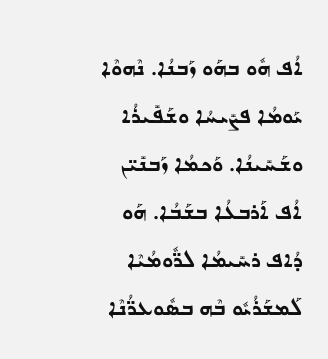ܐܳܦ ܗܽܘ ܒܗܰܘ ܙܰܒܢܳܐ. ܢܶܗܘܶܐ ܝܰܘܡܳܐ ܦܨܺܝܚܳܐ ܘܫܰܦܺܝܪܳܐ ܘܫܰܚܺܝܢܳܐ. ܘܰܟܡܳܐ ܙܰܒܢܺܝ̈ܢ ܐܳܦ ܐܰܪܒܥܳܐ ܒܫܰܒܳܐ. ܗܰܘ ܕܳܐܦ ܪܚܺܝܡܳܐ ܠܪ̈ܽܘܡܳܝܶܐ ܠܰܡܫܰܪܳܝܽܘ ܒܶܗ ܒܣܽܘܥܪ̈ܳܢܶܐ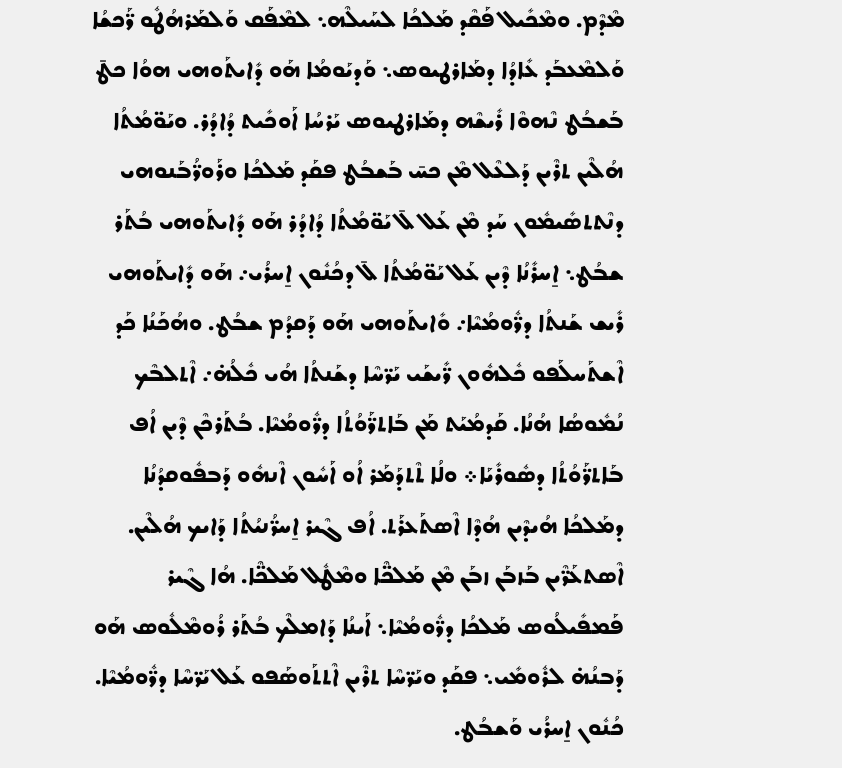ܡܶܕܶܡ. ܘܡܶܟܺܝܠ ܦܰܩܶܕ ܡܰܠܟܳܐ ܠܚܰܝܠܶܗ܆ ܠܡܶܦܰܩ ܘܰܠܡܰܪܗܳܛܽܘ ܪ̈ܰܟܫܳܐ ܘܰܠܡܶܥܒܰܕ ܥܺܐܕܳܐ ܕܡܰܐܪܛܝܘܣ܆ ܘܰܕܝܰܘܡܳܐ ܗܰܘ ܕܺܐܝܬܰܘܗܝ ܗܘܳܐ ܟܛ̄ ܒܰܫܒܳܛ ܢܶܗܘܶܐ ܪܺܝܫܶܗ ܕܡܰܐܪܛܝܘܣ ܝܰܪܚܳܐ ܐܰܘܟܺܝܬ ܕܳܐܕܳܪ. ܘܝܰܘ̈ܡܳܬܳܐ ܗܳܠܶܝܢ ܬܪܶܝܢ ܕܰܠܥܶܠ ܡܶܢ ܟܚ̄ ܒܰܫܒܳܛ ܦܩܰܕ ܡܰܠܟܳܐ ܘܪܰܘܪ̈ܳܒܰܢܘܗܝ ܕܢܶܬܬܣܺܝܡܽܘܢ ܚܰܕ ܡܶܢ ܥܰܠ ܠ̄ ܝܰܘ̈ܡܳܬܳܐ ܕܳܐܕܳܪ ܗܰܘ ܕܺܐܝܬܰܘܗܝ ܒܳܬܰܪ ܫܒܳܛ܆ ܐ̱ܚܪܺܢܳܐ ܕܶܝܢ ܥܰܠ ܝܰܘ̈ܡܳܬܳܐ ܠ̄ ܕܟܳܢܽܘܢ ܐ̱ܚܪܳܝ܇ ܗܰܘ ܕܺܐܝܬܰܘܗܝ ܪܺܝܫ ܫܰܢܬܳܐ ܕܪ̈ܽܘܡܳܝܶܐ܇ ܘܺܐܝܬܰܘܗܝ ܗܰܘ ܕܰܩܕܳܡ ܫܒܳܛ. ܘܗܳܟܰܢܳܐ ܟܰܕ ܐܶܫܬܰܚܠܰܦܘ ܟܽܠܗܽܘܢ ܪ̈ܺܝܫܰܝ ܝܰܪ̈ܚܶܐ ܕܫܰܢܬܳܐ ܗܳܝ ܟܽܠܳܗ̇܇ ܐܶܬܠܒܶܟ ܢܳܡܽܘܣܳܐ ܗܳܢܳܐ. ܩܰܕܡܳܝܰܬ ܡܰܢ ܒܰܐܬܪ̈ܰܘܳܬܳܐ ܕܪ̈ܽܘܡܳܝܶܐ. ܒܳܬܰܪܟܶܢ ܕܶܝܢ ܐܳܦ ܒܰܐܬܪ̈ܰܘܳܬܳܐ ܕܣܽܘܪܺܝܰܐ܀ ܘܠܳܐ ܬܶܬܕܰܡܰܪ ܐܳܘ ܐܰܚܽܘܢ ܐܶܢܗܽܘ ܕܰܒܦܽܘܩܕܳܢܳܐ ܕܡܰܠܟܳܐ ܗܳܝܕܶܝܢ ܗܳܕܶܐ ܐܶܣܬܰܥܪܰܬ. ܐܳܦ ܓܶܝܪ ܐ̱ܚܪ̈ܳܢܝܳܬܳܐ ܕܰܐܝܟ ܗܳܠܶܝܢ. ܐܶܣܬܥܰܪ̈ܶܝܢ ܒܰܙܒܰܢ ܙܒܰܢ ܡܶܢ ܡܰܠܟ̈ܶܐ ܘܡܶܛܽܠ ܡܰܠܟ̈ܶܐ. ܗܳܐ ܓܶܝܪ ܦܰܡܦܺܝܠܳܘܣ ܡܰܠܟܳܐ ܕܪ̈ܽܘܡܳܝܶܐ܆ ܐܰܝܢܳܐ ܕܰܐܡܠܶܟ ܒܳܬܰܪ ܪܳܘܡܶܠܽܘܣ ܗܰܘ ܕܰܒܢܳܗ̇ ܠܪܽܘܡܺܝ܆ ܦܩܰܕ ܘܝܰܪ̈ܚܶܐ ܬܪܶܝܢ ܐܶܬܬܰܘܣܰܦܘ ܥܰܠ ܝܰܪ̈ܚܶܐ ܕܪ̈ܽܘܡܳܝܶܐ. ܟܳܢܽܘܢ ܐ̱ܚܪܳܝ ܘܰܫܒܳܛ.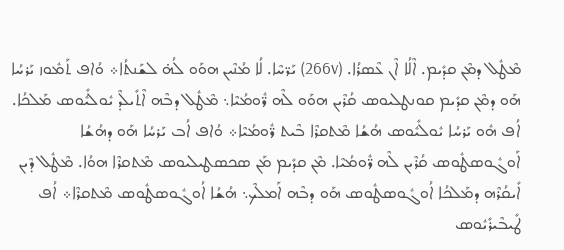ܡܶܛܽܠ ܕܡܶܢ ܩܕܺܝܡ. ܐܶܠܳܐ ܐܶܢ ܥܶܣܪܳܐ. (266v) ܝܰܪ̈ܚܶܐ. ܠܳܐ ܡܳܢܶܝܢ ܗܘܰܘ ܠܳܗ̇ ܠܫܰܢܬܳܐ܀ ܘܳܐܦ ܬܰܡܽܘܙ ܝܰܪܚܳܐ ܗܰܘ ܕܡܶܢ ܩܕܺܝܡ ܩܘܢܛܠܝܘܣ ܩܳܪܶܝܢ ܗܘܰܘ ܠܶܗ ܪ̈ܽܘܡܳܝܶܐ܆ ܡܶܛܽܠ ܕܒܶܗ ܐܶܬܺܝܠܶܕ ܝܽܘܠܺܝܽܘܣ ܡܰܠܟܳܐ. ܐܳܦ ܗܽܘ ܝܰܪܚܳܐ ܝܽܘܠܺܝܽܘܣ ܗܳܫܳܐ ܡܶܬܩܪܶܐ ܒܶܝܬ ܪ̈ܽܘܡܳܝܶܐ܀ ܘܳܐܦ ܐܳܒ ܝܰܪܚܳܐ ܗܰܘ ܕܗܳܫܳܐ ܐܰܘܓܽܘܣܛܽܘܣ ܩܳܪܶܝܢ ܠܶܗ ܪ̈ܽܘܡܳܝܶܐ. ܡܶܢ ܩܕܺܝܡ ܡܰܢ ܣܟܣܛܝܠܝܘܣ ܡܶܬܩܪܶܐ ܗܘܳܐ. ܡܶܛܽܠ ܕܶܝܢ ܐܺܝܩܳܪܶܗ ܕܡܰܠܟܳܐ ܐܳܘܓܽܘܣܛܽܘܣ ܗܰܘ ܕܒܶܗ ܐܰܡܠܶܟ܆ ܗܳܫܳܐ ܐܳܘܓܽܘܣܛܽܘܣ ܡܶܬܩܪܶܐ܀ ܐܳܦ ܛܺܝܒܶܝܪܺܝܽܘܣ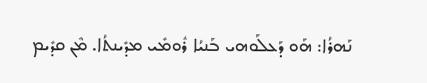ܢܰܗܪܳܐ: ܗܰܘ ܕܰܥܠܰܘܗܝ ܒܰܢܝܳܐ ܪܽܘܡܺܝ ܡܕܺܝܢܬܳܐ. ܡܶܢ ܩܕܺܝܡ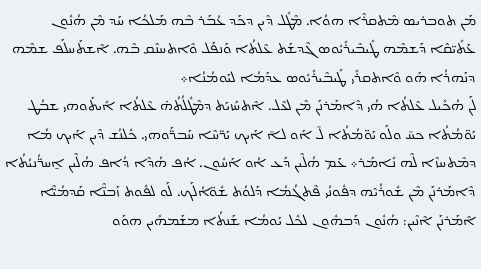ܡܰܢ ܬܘܒܪܝܣ ܡܶܬܩܪܶܐ ܗܘܳܐ. ܡܶܛܽܠ ܕܶܝܢ ܕܟܰܕ ܥܳܒܰܪ ܒܶܗ ܡܰܠܟܳܐ ܚܰܕ ܡܶܢ ܗܳܢܽܘܢ ܥܰܬܺܝ̈ܩܶܐ ܕܰܫܡܶܗ ܛܺܝܒܶܝܪܺܝܽܘܣ ܓܶܕܫܰܬ ܥܶܠܬܳܐ ܘܰܢܦܰܠ ܘܶܐܬܚܢܶܩ ܒܶܗ. ܐܶܫܬܰܚܠܰܦ ܫܡܶܗ ܕܢܰܗܪܳܐ ܗܰܘ ܘܶܐܬܩܪܺܝ ܛܺܝܒܶܝܪܺܝܽܘܣ ܥܕܰܡܳܐ ܠܝܰܘܡܳܢܳܐ܀
ܠܰܢ ܗܳܟܺܝܠ ܥܶܠܬܳܐ ܗܳܝ ܕܶܐܡܰܪܢܰܢ ܡܶܢ ܠܥܶܠ. ܐܶܬܚܰܙܝܰܬ ܕܡܶܛܽܠܳܬܳܗ̇ ܥܶܠܬܳܐ ܐܺܝܬܰܘܗܝ ܫܒܳܛ ܝܰܘ̈ܡܳܬܳܐ ܟܚ̄ ܘܠܰܘ ܝܰܘ̈ܡܳܬܳܐ ܠ̄ ܐܰܘ ܠܐ̄ ܐܰܝܟ ܝܰܪ̈ܚܶܐ ܚܰܒܪ̈ܰܘܗܝ. ܟܽܠܢܳܫ ܕܶܝܢ ܐܰܝܟ ܡܳܐ ܕܡܶܬܚܙܶܐ ܠܶܗ ܢܺܐܡܰܪ܀ ܥܰܡ ܗܳܠܶܝܢ ܕܰܥ ܐܳܘ ܐܰܚܽܘܢ. ܐܳܦ ܗܳܕܶܐ ܕܳܐܦ ܗܳܠܶܝܢ ܐ̱ܚܪ̈ܳܢܝܳܬܳܐ ܕܶܐܡܰܪܢܰܢ ܡܶܢ ܫܽܘܪܳܝܶܗ ܕܦܽܘܢܳܝ ܦܶܬܓܳܡܳܐ ܕܰܠܘܳܬ ܫܽܘ̈ܐܳܠܰܟ. ܠܰܘ ܠܦܽܘܬ ܙܰܒܢ̈ܶܐ ܩܰܕܡܳܝ̈ܶܐ ܐܶܡܰܪܢܰܢ ܐܶܢܶܝܢ: ܗܳܢܽܘܢ ܕܰܒܗܽܘܢ ܠܟܽܠ ܝܰܘܡܳܐ ܫܰܢܬܳܐ ܡܫܰܡܗܺܝܢ ܗܘܰܘ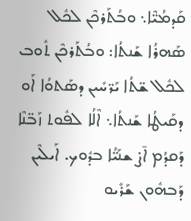ܩܰܕܡܳܝ̈ܶܐ܆ ܘܒܳܬܰܪܟܶܢ ܠܟܽܠ ܣܰܗܪܳܐ ܫܰܢܬܳܐ: ܘܒܳܬܰܪܟܶܢ ܬܽܘܒ ܠܟܽܠ ܫ̈ܬܳܐ ܝܰܪ̈ܚܺܝܢ ܕܣܰܬܘܳܐ ܐܰܘ ܕܩܰܝܛܳܐ ܫܰܢܬܳܐ܆ ܐܶܠܳܐ ܠܦܽܘܬ ܙܰܒ̈ܢܶܐ ܕܰܩܕܳܡ ܐ̄ܨ̇ ܫܢܰܝ̈ܳܐ ܒܕܽܘܟ. ܐܰܝܠܶܝܢ ܕܰܒܗܽܘܢ ܫܰܪܺܝܘ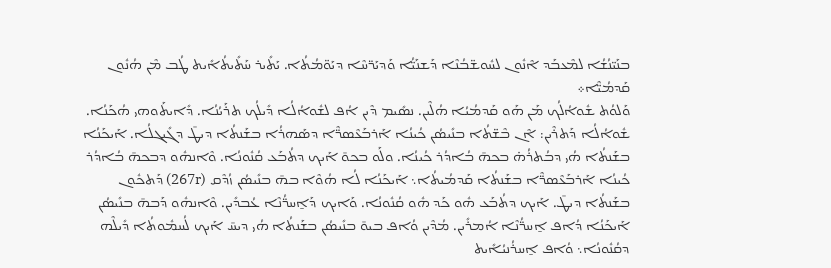ܒܢܰܝ̈ܢܳܫܳܐ ܠܡܶܥܒܰܕ ܐܶܢܽܘܢ ܠܚܽܘܫ̈ܒܳܢܶܐ ܕܰܫܢܰܝ̈ܳܐ ܘܰܕܝܰܪ̈ܚܶܐ ܕܝܰܘ̈ܡܳܬܳܐ. ܝܰܬܺܝܪ ܚܰܬܺܝܬܳܐܺܝܬ ܛܳܒ ܡܶܢ ܗܳܢܽܘܢ ܩܰܕܡܳܝ̈ܶܐ܀
ܘܰܠܘܳܬ ܫܽܘܐܳܠܳܟ ܡܰܢ ܗܰܘ ܩܰܕܡܳܝܳܐ ܗܳܠܶܝܢ. ܢܣܺܝܡ ܕܶܝܢ ܐܳܦ ܠܫܽܘܐܳܠܳܐ ܕܺܝܠܳܟ ܬܪܰܝܳܢܳܐ. ܕܺܐܝܬܰܘܗܝ ܗܳܟܰܢܳܐ.
ܫܽܘܐܳܠܳܐ ܕܰܬܪܶܝܢ: ܐܶܢ ܒܶܫ̈ܬܳܐ ܒܢܺܝܣܳܢ ܟܳܝܢܳܐ ܐܰܪܒܰܥܶܣܪ̈ܶܐ ܕܣܰܗܪܳܐ ܒܫܰܢܬܳܐ ܕܝܛ̄ ܕܓܺܝܓܠܳܐ. ܐܰܝܟܰܢܳܐ ܒܫܰܢܬܳܐ ܗܳܝ ܕܒܳܬܪܳܗ̇ ܒܟܗ̄ ܒܳܐܕܳܪ ܟܳܝܢܳܐ. ܘܠܰܘ ܒܟܘ̄ ܐܰܝܟ ܕܬܳܒܰܥ ܩܳܢܽܘܢܳܐ. ܘܶܐܢܗܽܘ ܕܒܟܗ̄ ܒܳܐܕܳܪ ܟܳܝܢܳܐ ܐܰܪܒܰܥܶܣܪ̈ܶܐ ܒܫܰܢܬܳܐ ܩܰܕܡܳܝܬܳܐ܆ ܐܰܝܟܰܢܳܐ ܠܳܐ ܗܳܘܶܐ ܒܗ̄ ܒܢܺܝܣܳܢ ܙܳܕܶܩ (267r) ܕܰܬܟܽܘܢ ܒܫܰܢܬܳܐ ܕܝܛ̄. ܐܰܝܟ ܕܬܳܒܰܥ ܗܽܘ ܟܰܕ ܗܽܘ ܩܳܢܽܘܢܳܐ. ܘܰܐܝܟ ܕܰܐ̱ܚܪ̈ܳܢܶܐ ܥܳܒܕܺܝܢ. ܘܶܐܢܗܽܘ ܕܰܒܗ̄ ܒܢܺܝܣܳܢ ܐܰܝܟܰܢܳܐ ܕܳܐܦ ܐ̱ܚܪ̈ܳܢܶܐ ܐܳܡܪܺܝܢ. ܡܳܕܶܝܢ ܘܳܐܦ ܒܝܘ̄ ܒܢܺܝܣܳܢ ܒܫܰܢܬܳܐ ܗܳܝ ܕܝܚ̄ ܐܰܝܟ ܠܳܚܡܽܘܬܳܐ ܕܺܝܠܶܗ ܕܩܳܢܽܘܢܳܐ܆ ܘܳܐܦ ܐ̱ܚܪܳܢܝܳܐܺܝܬ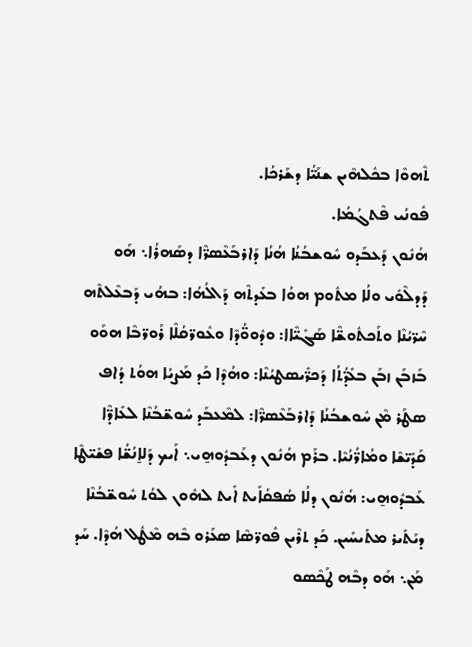ܬܶܗܘܶܐ ܒܟܽܠܗܶܝܢ ܫܢܰܝ̈ܳܐ ܕܫܰܪܟܳܐ.
ܦܽܘܢܳܝ ܦܶܬܓܳܡܳܐ.
ܗܳܢܽܘܢ ܕܰܥܒܰܕܘ ܚܽܘܫܒܳܢܳܐ ܗܳܢܳܐ ܕܰܐܪܒܰܥܶܣܪ̈ܶܐ ܕܣܰܗܪܳܐ܆ ܗܰܘ ܕܰܕܠܶܘܺܝ ܘܠܳܐ ܡܬܽܘܡ ܗܘܳܐ ܒܥܺܕܬܶܗ ܕܰܐܠܳܗܳܐ: ܒܗܳܝ ܕܰܒܥܶܠܬܶܗ ܚܶܪ̈ܝܳܢܶܐ ܘܬܰܟܬܽܘܫ̈ܶܐ ܣܰܓܺܝ̈ܶܐܐ: ܘܕܽܘܘ̈ܳܕܶܐ ܘܥܽܘܪ̈ܩܳܠܶܐ ܪܰܘܪ̈ܒܶܐ ܗܘܰܘ ܒܰܙܒܰܢ ܙܒܰܢ ܒܥܺܕ̈ܳܬܳܐ ܕܰܟܪ̈ܺܝܣܛܝܳܢܶܐ: ܘܗܳܕܶܐ ܟܰܕ ܡܰܨܝܳܐ ܗܘܳܬ ܕܳܐܦ ܣܛܰܪ ܡܶܢ ܚܽܘܫܒܳܢܳܐ ܕܰܐܪܒܰܥܶܣܪ̈ܶܐ: ܠܡܶܥܒܰܕ ܚܽܘܫ̈ܒܳܢܶܐ ܠܥܺܐܕ̈ܶܐ ܩܰܕܺܝ̈ܫܶܐ ܘܡܳܐܪ̈ܳܢܳܝܶܐ. ܒܪܰܡ ܗܳܢܽܘܢ ܕܥܰܒܕܽܘܗ̱ܝ܆ ܐܰܝܟ ܕܰܠܐ̱ܢܳܫ̈ܳܐ ܦܫܺܝ̈ܛܶܐ ܥܰܒܕܽܘܗ̱ܝ: ܗܳܢܽܘܢ ܕܠܳܐ ܣܳܦܩܳܐܺܝܬ ܐܺܝܬ ܠܗܽܘܢ ܠܘܳܬ ܚܽܘܫ̈ܒܳܢܶܐ ܕܝܰܬܺܝܪ ܡܬܺܝܚܺܝܢ. ܟܰܕ ܬܪܶܝܢ ܦܽܘܪ̈ܣܶܐ ܣܥܰܪܘ ܒܶܗ ܡܶܛܽܠ ܗܳܕܶܐ. ܚܰܕ ܡܰܢ܆ ܗܰܘ ܕܒܶܗ ܛܰܟܶܣܘ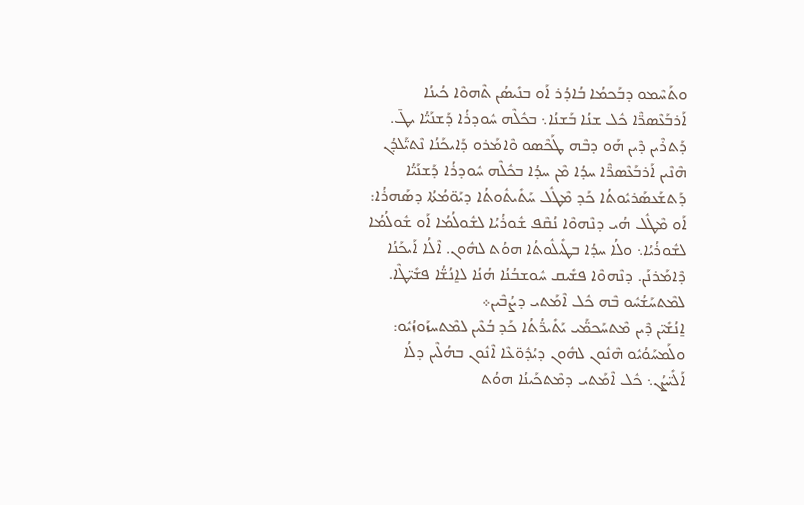ܘܬܰܚܶܡܘ ܕܒܰܟܡܳܐ ܒܳܐܕܳܪ ܐܰܘ ܒܢܺܝܣܳܢ ܬܶܗܘܶܐ ܟܳܝܢܳܐ ܐܰܪܒܰܥܶܣܪ̈ܶܐ ܟܽܠ ܫܢܳܐ ܒܰܫܢܳܐ܆ ܒܟܽܠܶܗ ܚܽܘܕܪܳܐ ܕܰܫܢܰܝ̈ܳܐ ܝܛ̄. ܕܰܬܪܶܝܢ ܕܶܝܢ ܗܰܘ ܕܒܶܗ ܛܰܟܶܣܘ ܘܶܐܡܰܪܘ ܕܰܐܝܟܰܢܳܐ ܢܶܬܝ̈ܰܠܕܳܢ ܗܶܢܶܝܢ ܐܰܪܒܰܥܶܣܪ̈ܶܐ ܚܕܳܐ ܡܶܢ ܚܕܳܐ ܒܟܽܠܶܗ ܚܽܘܕܪܳܐ ܕܰܫܢܰܝ̈ܳܐ ܕܰܬܫܰܥܣܰܪܝܽܘܬܳܐ ܟܰܕ ܡܶܛܽܠ ܚܰܬܺܝܬܽܘܬܳܐ ܕܝܰܘ̈ܡܳܬܳܐ ܕܣܰܗܪܳܐ: ܐܰܘ ܡܶܛܽܠ ܗܳܝ ܕܢܶܗܘܶܐ ܢܳܩܶܦ ܫܽܘܪܳܝܳܐ ܠܫܽܘܠܳܡܳܐ ܐܰܘ ܫܽܘܠܳܡܳܐ ܠܫܽܘܪܳܝܳܐ܆ ܘܠܳܐ ܚܕܳܐ ܒܛܺܝܠܽܘܬܳܐ ܗܘܳܬ ܠܗܽܘܢ. ܐܶܠܳܐ ܐܰܝܟܰܢܳܐ ܕܶܐܡܰܪܢܰܢ. ܕܢܶܗܘܶܐ ܦܫܺܝܩ ܚܽܘܫܒܳܢܳܐ ܗܳܢܳܐ ܠܐ̱ܢܳܫ̈ܳܐ ܦܫܺܝ̈ܛܶܐ. ܠܡܶܬܚܰܫܳܚܽܘ ܒܶܗ ܟܽܠ ܐܶܡܰܬܝ ܕܨܳܒܶܝܢ܀
ܐ̱ܢܳܫܺܝ̈ܢ ܕܶܝܢ ܡܶܬܚܰܟܡ̈ܰܝ ܝܰܬܺܝܪ̈ܳܬܳܐ ܟܰܕ ܒܳܥܶܝܢ ܠܡܶܬܚܙܰܘܙܳܝܽܘ: ܘܠܰܡܚܰܘܳܝܽܘ ܗܶܢܽܘܢ ܠܗܽܘܢ ܕܝܳܕܽܘ̈ܥܶܐ ܐܶܢܽܘܢ ܒܗܳܠܶܝܢ ܕܠܳܐ ܐܰܠܺܝ̈ܨܳܢ܆ ܟܽܠ ܐܶܡܰܬܝ ܕܡܶܬܟܰܝܢܳܐ ܗܘܳܬ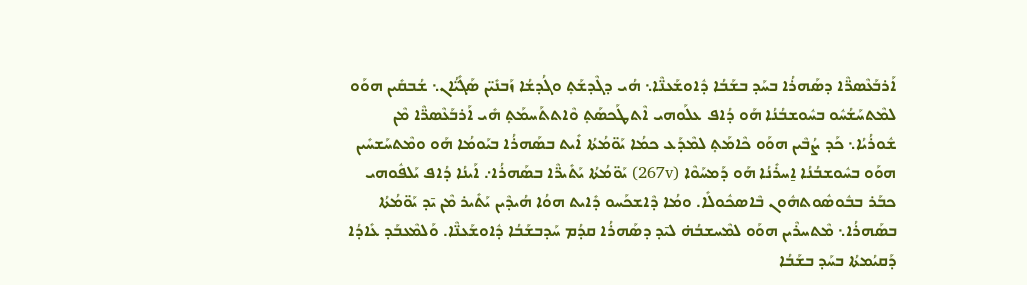ܐܰܪܒܰܥܶܣܪ̈ܶܐ ܕܣܰܗܪܳܐ ܒܚܰܕ ܒܫܰܒܳܐ ܕܽܐܘܫܰܥܢ̈ܶܐ܆ ܗܳܝ ܕܓܶܕܫܰܬ̥ ܘܓܳܕܫܳܐ ܙܰܒܢܺܝ̈ܢ ܣܰܓܺܝ̈ܳܐܢ܆ ܫܳܒܩܺܝܢ ܗܘܰܘ ܠܡܶܬܚܰܫܳܚܽܘ ܒܚܽܘܫܒܳܢܳܐ ܗܰܘ ܕܳܐܦ ܥܠܰܘܗܝ ܐܶܬܛܰܟܣܰܬ̥ ܘܶܐܬܬܰܚܡܰܬ̥ ܗܺܝ ܐܰܪܒܰܥܶܣܪ̈ܶܐ ܡܶܢ ܫܽܘܪܳܝܳܐ܆ ܟܰܕ ܨܳܒܶܝܢ ܗܘܰܘ ܟܶܐܡܰܬ̥ ܠܡܶܕܰܥ ܟܡܳܐ ܝܰܘ̈ܡܳܬܳܐ ܐܺܝܬ ܒܣܰܗܪܳܐ ܒܝܰܘܡܳܐ ܗܰܘ ܘܡܶܬܚܰܫܚܺܝܢ ܗܘܰܘ ܒܚܽܘܫܒܳܢܳܐ ܐ̱ܚܪܺܢܳܐ ܗܰܘ ܕܰܡܚܰܘܶܐ (267v) ܝܰܘ̈ܡܳܬܳܐ ܝܰܬܺܝܪ̈ܶܐ ܒܣܰܗܪܳܐ܇ ܐܰܝܢܳܐ ܕܳܐܦ ܝܰܠܦܽܘܗܝ ܟܒܰܪ ܒܒܽܘܣܽܘܬܗܽܘܢ ܒܶܐܣܟܽܘܠܺܐ. ܘܡܳܐ ܕܶܐܫܟܰܚܘ ܕܺܐܝܬ ܗܘܳܐ ܗܳܝܕܶܝܢ ܝܰܬܺܝܪ ܡܶܢ ܝ̄ܕ ܝܰܘ̈ܡܳܬܳܐ ܒܣܰܗܪܳܐ܆ ܡܶܬܚܪܶܝܢ ܗܘܰܘ ܠܡܶܚܫܒܳܗ̇ ܠܝ̄ܕ ܕܣܰܗܪܳܐ ܩܕܳܡ ܚܰܕܒܫܰܒܳܐ ܕܽܐܘܫܰܥܢ̈ܶܐ. ܘܰܠܡܶܥܒܰܕ ܥܺܐܕܳܐ ܕܰܩܝܳܡܬܳܐ ܒܚܰܕ ܒܫܰܒܳܐ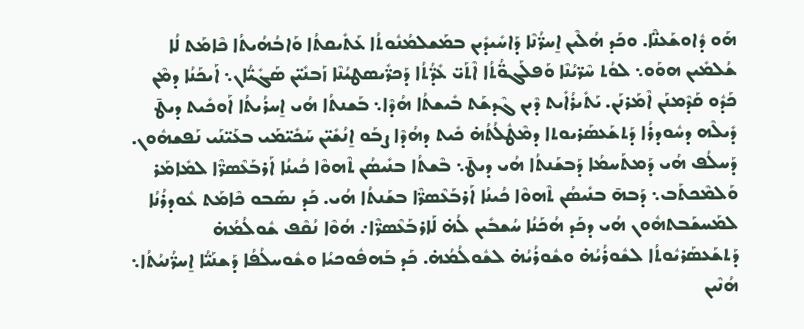ܗܰܘ ܕܽܐܘܫܰܥܢ̈ܶܐ. ܘܟܰܕ ܗܳܠܶܝܢ ܐ̱ܚܪ̈ܳܢܶܐ ܕܰܐܚܺܝܕܺܝܢ ܒܡܰܫܠܡܳܢܽܘܬܳܐ ܥܰܬܺܝܩܬܳܐ ܘܰܐܒܳܗܳܝܬܳܐ ܟܶܐܡܰܬ ܠܳܐ ܫܳܠܡܺܝܢ ܗܘܰܘ܆ ܠܘܳܬ ܚܶܪ̈ܝܳܢܶܐ ܘܰܦܠܰܓܘ̈ܳܬܳܐ ܐܶܬܰܝ̈ ܥܺܕ̈ܳܬܳܐ ܕܰܟܪ̈ܺܝܣܛܝܳܢܶܐ ܙܰܒܢܺܝ̈ܢ ܣܰܓܺܝ̈ܳܐܢ܆ ܐܰܝܟܰܢܳܐ ܕܡܶܢ ܟܰܕܽܘ ܩܰܕܶܡܢܰܢ ܐܶܡܰܪܢܰܢ. ܝܰܬܺܝܪܳܐܺܝܬ ܕܶܝܢ ܓܶܕܫܰܬ ܒܺܝܫܬܳܐ ܗܳܕܶܐ܆ ܒܰܫܢܬܳܐ ܗܳܝ ܐ̱ܚܪܳܝܬܳܐ ܐܰܘܟܺܝܬ ܕܝܛ̄ ܕܺܝܠܶܗ ܕܚܽܘܕܪܳܐ ܕܰܬܫܰܥܣܰܪܝܘܬܐ ܕܡܶܛܽܠܳܬܳܗ̇ ܟܺܝܬ ܕܗܳܕܶܐ ܨܒܰܘ ܐ̱ܢܳܫܺܝ̈ܢ ܚܰܟܺܝ̈ܡܰܝ ܒܥܰܝ̈ܢܰܝ ܢܰܦܫܗܽܘܢ. ܕܰܚܠܳܦ ܗܳܝ ܕܰܡܬܰܚܡܳܐ ܕܰܒܫܰܢܬܳܐ ܗܳܝ ܕܝܛ̄܆ ܒܶܫܬܳܐ ܒܢܺܝܣܳܢ ܬܶܗܘܶܐ ܟܳܝܢܳܐ ܐܰܪܒܰܥܶܣܪ̈ܶܐ ܠܡܺܐܡܰܪ ܘܰܠܡܶܟܬܰܒ܆ ܕܰܒܗ̄ ܒܢܺܝܣܳܢ ܬܶܗܘܶܐ ܟܳܝܢܳܐ ܐܰܪܒܰܥܶܣܪ̈ܶܐ ܒܫܰܢܬܳܐ ܗܳܝ. ܟܰܕ ܢܣܰܒܘ ܟܶܐܡܰܬ ܥܽܘܕܪܳܢܳܐ ܠܡܰܚܫܰܒܬܗܽܘܢ ܗܳܝ ܕܟܰܕ ܗܳܟܰܢܳܐ ܚܳܫܒܺܝܢ ܠܳܗ̇ ܠܰܐܪܒܰܥܶܣܪ̈ܶܐ܇ ܗܳܘܶܐ ܢܳܩܶܦ ܫܽܘܠܳܡܳܗ̇ ܕܰܬܫܰܥܣܰܪܝܽܘܬܳܐ ܠܫܽܘܪܳܝܳܗ̇ ܘܫܽܘܪܳܝܳܗ̇ ܠܫܽܘܠܳܡܳܗ̇. ܟܰܕ ܒܰܗܦܽܘܟܝܳܐ ܘܫܽܘܚܠܳܦܳܐ ܕܰܫܢܰܝ̈ܳܐ ܐ̱ܚܪ̈ܳܢܝܳܬܳܐ܆ ܗܳܢܶܝܢ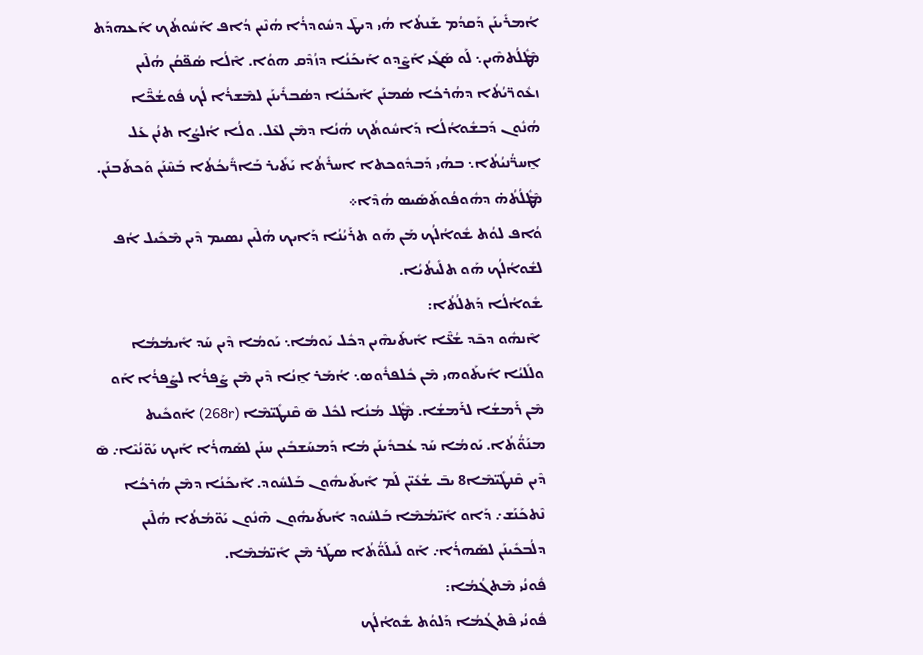ܐܳܡܪܺܝܢܰܢ ܕܰܩܕܳܡ ܫܰܢܬܳܐ ܗܳܝ ܕܝܛ̄ ܕܚܽܘܕܪܳܐ ܗܳܢܶܝܢ ܕܳܐܦ ܐܰܚܽܘܬܳܟ ܐܰܥܗܕܰܬ ܡܶܛܽܠܳܬܗܶܝܢ܆ ܠܰܘ ܣܰܓܺܝ ܐܰܨܶܕܘ ܐܰܝܟܰܢܳܐ ܕܙܳܕܶܩ ܗܘܳܐ. ܐܶܠܳܐ ܣܳܦ̈ܩܳܢ ܗܳܠܶܝܢ ܙܥܽܘܪ̈ܝܳܬܳܐ ܕܗܳܪܟܳܐ ܣܳܡܢܰܢ ܐܰܝܟܰܢܳܐ ܕܣܳܒܪܺܝܢܰܢ ܠܡܶܫܪܳܐ ܠܳܟ ܦܽܘܫܳܟ̈ܶܐ ܗܳܢܽܘܢ ܕܰܒܫܽܘܐܳܠܳܐ ܕܰܐܚܽܘܬܳܟ ܗܳܢܳܐ ܕܡܶܢ ܠܥܶܠ. ܘܠܳܐ ܐܳܠܨܳܐ ܬܢܳܢ ܥܰܠ ܐ̱ܚܪ̈ܳܢܝܳܬܳܐ܆ ܒܗܳܝ ܕܰܒܕܽܘܟܬܐ ܐܚܪܺܬܳܐ ܝܰܬܺܝܪ ܒܰܐܪ̈ܺܝܟܳܬܳܐ ܒܰܚܶܢܰܢ ܘܰܟܬܰܒܢܰܢ. ܡܶܛܽܠܳܬܳܗ̇ ܕܗܽܘܦܳܘܬܰܣܺܝܣ ܗܳܕܶܐ܀
ܘܳܐܦ ܠܘܳܬ ܫܽܘܐܳܠܳܟ ܡܰܢ ܗܰܘ ܬܪܰܝܳܢܳܐ ܕܰܐܝܟ ܗܳܠܶܝܢ ܢܣܝܡ ܕܶܝܢ ܡܶܟܺܝܠ ܐܳܦ ܠܫܽܘܐܳܠܳܟ ܗܰܘ ܬܠܺܝܬܳܝܳܐ.
ܫܽܘܐܳܠܳܐ ܕܰܬܠܳܬܳܐ:
 ܐܶܢܗܽܘ ܕܟ̄ܕ ܫܳܥ̈ܶܐ ܐܺܝܬܰܝܗܶܝܢ ܕܟܽܠ ܝܰܘܡܳܐ܆ ܝܰܘܡܳܐ ܕܶܝܢ ܚܰܕ ܐܺܝܡܳܡܳܐ ܘܠܺܠܝܳܐ ܐܺܝܬܰܘܗܝ ܡܶܢ ܟܽܠܦܪܽܘܣ܆ ܐܳܡܰܪ ܐ̱ܢܳܐ ܕܶܝܢ ܡܶܢ ܨܰܦܪܳܐ ܠܨܰܦܪܳܐ ܐܰܘ ܡܶܢ ܪܰܡܫܳܐ ܠܪܰܡܫܳܐ. ܡܶܛܽܠ ܡܳܢܳܐ ܠܟܽܠ ܣ̄ ܩܶܢܛܺܝ̈ܡܶܐ (268r) ܐܰܘܟܺܝܬ ܡܢܰܘ̈ܳܬܳܐ. ܝܰܘܡܳܐ ܚܰܕ ܥܳܒܕܺܝܢܰܢ ܡܳܐ ܕܰܡܚܰܫܒܺܝܢ ܚܢܰܢ ܠܣܰܗܪܳܐ ܐܰܝܟ ܝܰܘ̈ܢܳܝܶܐ܇ ܣ̄ ܕܶܝܢ ܩܶܢܛܺܝ̈ܡܶܐ8 ܝܒ̄ ܫܳܥܺܝ̈ܢ ܠܰܡ ܐܺܝܬܰܝܗܽܘܢ ܒܰܠܚܽܘܕ. ܐܰܝܟܰܢܳܐ ܕܡܶܢ ܗܳܪܟܳܐ ܢܶܬܟܰܢܰܫ܇ ܕܰܐܘ ܐܺܝ̈ܡܳܡܶܐ ܒܰܠܚܽܘܕ ܐܺܝܬܰܝܗܽܘܢ ܗܶܢܽܘܢ ܝܰܘ̈ܡܳܬܳܐ ܗܳܠܶܝܢ ܕܠܳܒܟܺܝܢܰܢ ܠܣܰܗܪܳܐ܇ ܐܰܘ ܠܰܝܠܰܘ̈ܳܬܳܐ ܣܛܰܪ ܡܶܢ ܐܺܝ̈ܡܳܡܶܐ.
ܦܽܘܢܳܝ ܡܶܬܓܳܡܳܐ:
ܦܽܘܢܳܝ ܦܶܬܓܳܡܳܐ ܕܰܠܘܳܬ ܫܽܘܐܳܠܳܟ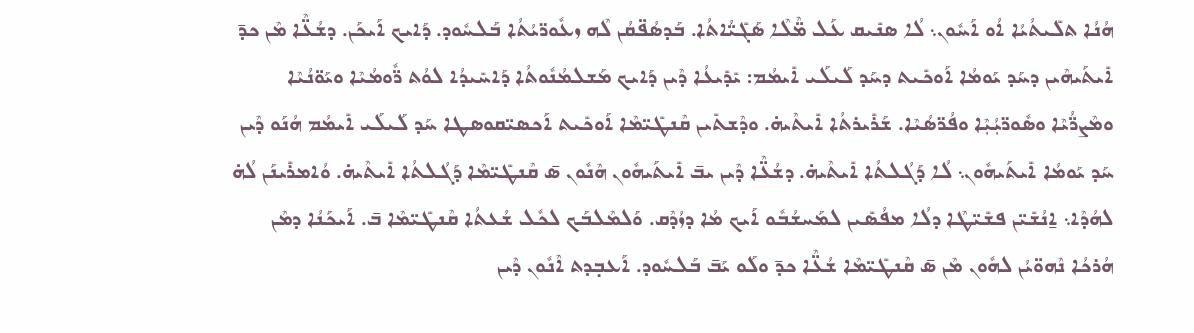ܗܳܢܳܐ ܬܠܺܝܬܳܝܳܐ ܐܳܘ ܐܰܚܽܘܢ܆ ܠܳܐ ܣܢܺܝܩ ܥܰܠ ܡ̈ܶܠܶܐ ܣܰܓܺܝ̈ܳܐܬܳܐ. ܒܰܕܣܳܦ̈ܩܳܢ ܠܶܗ ܙܥܽܘܪ̈ܝܳܬܳܐ ܒܰܠܚܽܘܕ. ܕܰܐܝܟ ܐܰܝܟܰܢ. ܕܫܳܥ̈ܶܐ ܡܶܢ ܟܕ̄ ܐܺܝܬܰܝܗܶܝܢ ܕܚܰܕ ܝܰܘܡܳܐ ܐܰܘܟܺܝܬ ܕܚܰܕ ܠܰܝܠܰܝ ܐܺܝܡܳܡ: ܝܺܕܺܝܥܳܐ ܕܶܝܢ ܕܰܐܝܟ ܡܰܫܠܡܳܢܽܘܬܳܐ ܕܰܐܚܺܝܕܳܐ ܠܘܳܬ ܪ̈ܽܘܡܳܝܶܐ ܘܝܰܘ̈ܢܳܝܶܐ ܘܡܶܨܪ̈ܳܝܶܐ ܘܣܽܘܪ̈ܝܼܳܝܼܶܐ ܘܦܳܪ̈ܣܳܝܶܐ. ܫܰܪܺܝܪܬܳܐ ܐܺܝܬܶܝܗ̇. ܘܕܶܫܬܺܝܢ ܩܶܢܛܺܝ̈ܡܶܐ ܐܰܘܟܺܝܬ ܐܰܟܣܝ̈ܩܘܣܛܐ ܚܰܕ ܠܰܝܠܰܝ ܐܺܝܡܳܡ ܗܳܢܰܘ ܕܶܝܢ ܚܰܕ ܝܰܘܡܳܐ ܐܺܝܬܰܝܗܽܘܢ܆ ܠܳܐ ܕܰܓܳܠܬܳܐ ܐܺܝܬܶܝܗ̇. ܕܫܳܥ̈ܶܐ ܕܶܝܢ ܝܒ̄ ܐܺܝܬܰܝܗܽܘܢ ܗܶܢܽܘܢ ܣ̄ ܩܶܢܛܺܝ̈ܡܶܐ ܕܰܓܳܠܬܳܐ ܐܺܝܬܶܝܗ̇. ܘܳܐܡܪܺܝܢܰܢ ܠܳܗ̇ ܠܗܳܕܶܐ܆ ܐ̱ܢܳܫܺܝ̈ܢ ܦܫܺܝ̈ܛܶܐ ܕܠܳܐ ܡܦܳܣܺܝܢ ܠܡܰܚܫܳܒܽܘ ܐܰܝܟ ܡܳܐ ܕܙܳܕܶܩ. ܘܰܠܡܶܠܒܰܟ ܠܟܽܠ ܫܳܥܬܳܐ ܩܶܢܛܺܝ̈ܡܶܐ ܒ̄. ܐܰܝܟܰܢܳܐ ܕܡܶܢ ܗܳܪܟܳܐ ܢܶܗܘ̈ܝܳܢ ܠܗܽܘܢ ܡܶܢ ܣ̄ ܩܶܢܛܺܝ̈ܡܶܐ ܫܳܥ̈ܶܐ ܟܕ̄ ܘܠܰܘ ܝܰܒ̄ ܒܰܠܚܽܘܕ. ܐܰܥܒ̣ܕܬ ܐܶܢܽܘܢ ܕܶܝܢ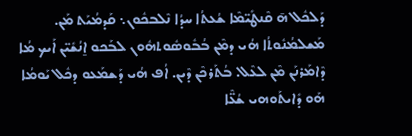ܕܰܠܟܽܠ ܗ̄ ܩܶܢܛܺܝ̈ܡܶܐ ܫܳܥܬܳܐ ܚܕܳܐ ܢܶܠܒܟܽܘܢ܆ ܩܰܕܡܳܝܰܬ ܡܰܢ. ܡܰܫܠܡܳܢܽܘܬܳܐ ܗܳܝ ܕܡܶܢ ܒܳܒܽܘܣܽܘܬܗܽܘܢ ܠܒܰܟܘ ܐ̱ܢܳܫܺܝ̈ܢ ܐܰܝܟ ܡܳܐ ܕܶܐܡܰܪܢܰܢ ܡܶܢ ܠܥܶܠ. ܒܳܬܰܪܟܶܢ ܕܶܝܢ. ܐܳܦ ܗܳܝ ܕܰܫܡܰܥܘ ܕܟܽܠ ܝܰܘܡܳܐ ܗܰܘ ܕܺܐܝܬܰܘܗܝ ܫܳܥ̈ܶܐ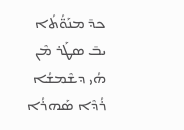ܟܕ̄ ܡܢܰܘ̈ܳܬܳܐ ܝܒ̄ ܣܛܰܪ ܡܶܢ ܗܳܝ ܕܫܶܡܫܳܐ ܪܳܕܶܐ ܣܰܗܪܳܐ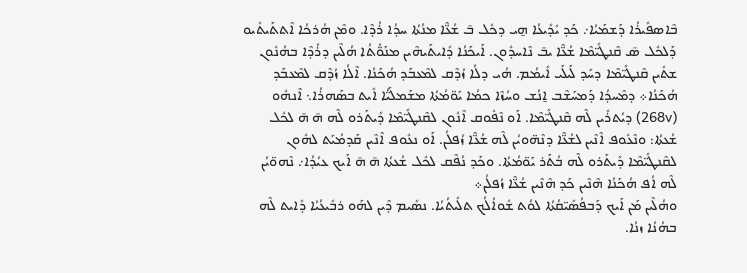ܒܶܐܣܦܺܝܪܳܐ ܕܰܫܡܰܝܳܐ܇ ܟܰܕ ܝܺܕܺܝܥܳܐ ܗ̱ܝ ܕܟܽܠ ܒ̄ ܫܳܥ̈ܶܐ ܡܢܳܬܳܐ ܚܕܳܐ ܪܳܕܶܐ. ܘܡܶܢ ܗܳܪܟܳܐ ܐܶܬܬܰܝܬܺܝܘ ܕܰܠܟܽܠ ܣ̄ ܩܶܢܛܺܝ̈ܡܶܐ ܫܳܥ̈ܶܐ ܝܒ̄ ܢܶܐܚܕܽܘܢ. ܐܰܝܟܰܢܳܐ ܕܺܐܝܬܰܝܗܶܝܢ ܡܢܰܘ̈ܳܬܳܐ ܗܳܠܶܝܢ ܕܪܳܕܶܐ ܒܗܳܢܽܘܢ ܫܬܺܝܢ ܩܶܢܛܺܝ̈ܡܶܐ ܕܚܰܕ ܠܰܝܠܰܝ ܐܺܝܡܳܡ. ܗܳܝ ܕܠܳܐ ܙܳܕܶܩ ܠܡܶܥܒܰܕ ܗܳܟܰܢܳܐ. ܐܶܠܳܐ ܙܳܕܶܩ ܠܡܶܥܒܰܕ ܗܳܟܰܢܳܐ܀ ܕܡܶܚܕܳܐ ܕܰܡܚܰܫܶܒ ܐ̱ܢܳܫ ܘܚܳܙܶܐ ܟܡܳܐ ܝܰܘ̈ܡܳܬܳܐ ܡܫܰܡܠܰܝ̈ܳܐ ܐܺܝܬ ܒܣܰܗܪܳܐ܆ ܐܶܢܗܽܘ (268v) ܕܝܳܬܪܺܝܢ ܠܶܗ ܩܶܢܛܺܝ̈ܡܶܐ. ܐܰܘ ܢܶܦܽܘܩ ܐܶܢܽܘܢ ܠܩܶܢܛܺܝ̈ܡܶܐ ܕܺܝܬܰܪܘ ܠܶܗ ܗ̄ ܗ̄ ܠܟܽܠ ܫܳܥܬܳܐ: ܘܢܶܥܽܘܦ ܐܶܢܶܝܢ ܠܫܳܥ̈ܶܐ ܕܢܶܗ̈ܘܝܳܢ ܠܶܗ ܫܳܥ̈ܶܐ ܙܳܦܠܳܢ. ܐܰܘ ܢܥܽܘܦ ܐܶܢܶܝܢ ܩܰܕܡܳܝܰܬ ܠܗܽܘܢ ܠܩܶܢܛܺܝ̈ܡܶܐ ܕܺܝܬܰܪܘ ܠܶܗ ܒܳܬܰܪ ܝܰܘ̈ܡܳܬܳܐ. ܘܟܰܕ ܢܳܦܶܩ ܠܟܽܠ ܫܳܥܬܳܐ ܗ̄ ܗ̄ ܐܰܝܟ ܥܝܳܕܳܐ܇ ܢܶܗܘ̈ܝܳܢ ܠܶܗ ܐܳܦ ܗܳܟܰܢܳܐ ܗܶܢܶܝܢ ܟܰܕ ܗܶܢܶܝܢ ܫܳܥ̈ܶܐ ܙܳܦܠܳܢ܀
ܘܗܳܠܶܝܢ ܡܰܢ ܐܰܝܟ ܕܰܒܦܳܣܺܝ̈ܩܳܬܳܐ ܠܘܳܬ ܫܽܘܐܳܠܳܟ ܬܠܺܝܬܳܝܳܐ. ܢܣܺܝܡ ܕܶܝܢ ܠܗܰܘ ܪܒܺܝܥܳܝܳܐ ܕܺܐܝܬ ܠܶܗ ܒܗܳܢܳܐ ܙܢܳܐ.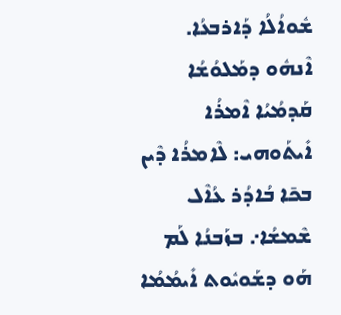ܫܽܘܐܳܠܳܐ ܕܰܐܪܒܥܳܐ.
ܐܶܢܗܽܘ ܕܡܰܠܘܳܫܳܐ ܩܰܕܡܳܝܳܐ ܐܶܡܪܳܐ ܐܺܝܬܰܘܗܝ: ܠܶܐܡܪܳܐ ܕܶܝܢ ܒܟ̄ܐ ܒܳܐܕܳܪ ܥܳܐܶܠ ܫܶܡܫܳܐ܇ ܒܙܰܒܢܳܐ ܠܰܡ ܗܰܘ ܕܫܰܘܝܽܘܬ ܐܺܝܡܳܡܳܐ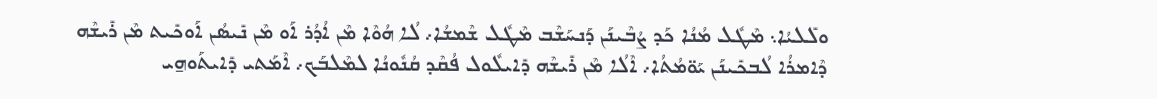ܘܠܺܠܝܳܐ܆ ܡܶܛܽܠ ܡܳܢܳܐ ܟܰܕ ܨܳܒܶܝܢܰܢ ܕܰܢܚܰܫܶܒ ܡܶܛܽܠ ܫܶܡܫܳܐ܇ ܠܳܐ ܗܳܘܶܐ ܡܶܢ ܐܳܕܳܪ ܐܰܘ ܡܶܢ ܢܺܝܣܳܢ ܐܰܘܟܺܝܬ ܡܶܢ ܪܺܝܫܶܗ ܕܶܐܡܪܳܐ ܠܳܒܟܺܝܢܰܢ ܝܰܘ̈ܡܳܬܳܐ܇ ܐܶܠܳܐ ܡܶܢ ܪܺܝܫܶܗ ܕܺܐܝܠܽܘܠ ܦܳܩܶܕ ܩܳܢܽܘܢܳܐ ܠܡܶܠܒܰܟ܇ ܐܶܡܰܬܝ ܕܺܐܝܬܰܘܗ̱ܝ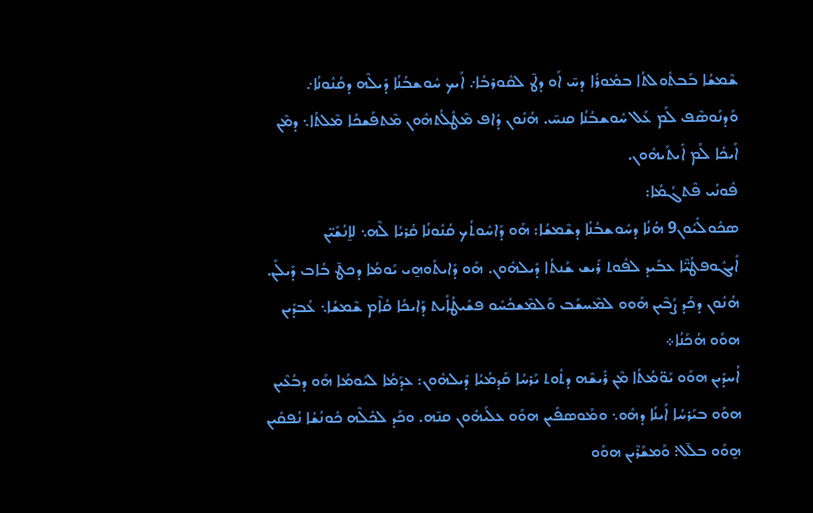ܫܶܡܫܳܐ ܒܰܒܬܽܘܠܬܳܐ ܒܡܽܘܪܳܐ ܕܚ̄ ܐܰܘ ܕܛ̄ ܠܩܽܘܪܒܳܐ܇ ܐܰܝܟ ܚܽܘܫܒܳܢܳܐ ܕܺܝܠܶܗ ܕܩܳܢܽܘܢܳܐ܇ ܘܰܕܢܰܘܣܶܦ ܠܰܡ ܥܰܠ ܚܽܘܫܒܳܢܳܐ ܩܢܚ̄. ܗܳܢܽܘܢ ܕܳܐܦ ܡܶܛܽܠܳܬܗܽܘܢ ܡܶܬܦܰܫܟܳܐ ܡܶܠܬܳܐ܆ ܕܡܶܢ ܐܰܝܟܳܐ ܠܰܡ ܐܺܝܬܰܝܗܽܘܢ.
ܦܽܘܢܳܝ ܦܶܬܓܳܡܳܐ:
ܣܟܽܘܠܺܝܽܘܢ9 ܗܳܢܳܐ ܕܚܽܘܫܒܳܢܳܐ ܕܫܶܡܫܳܐ: ܗܰܘ ܕܰܐܚܽܘܬܳܟ ܩܳܢܽܘܢܳܐ ܩܳܪܝܳܐ ܠܶܗ܆ ܠܐ̱ܢܳܫܺܝ̈ܢ ܐܺܝܓܽܘܦܛܳܝ̈ܶܐ ܥܒܺܝܕ ܠܦܽܘܬ ܪܺܝܫ ܫܰܢܬܳܐ ܕܺܝܠܗܽܘܢ. ܗܰܘ ܕܺܐܝܬܰܘܗ̱ܝ ܝܰܘܡܳܐ ܕܟܛ̄ ܒܳܐܒ ܕܺܝܠܰܢ. ܗܳܢܽܘܢ ܕܟܰܕ ܨܳܒܶܝܢ ܗܰܘܘ ܠܡܶܚܫܰܒ ܘܰܠܡܶܫܟܳܚܽܘ ܦܫܺܝܛܳܐܺܝܬ ܕܰܐܝܟܳܐ ܩܳܐܶܡ ܫܶܡܫܳܐ܆ ܥܳܒܕܺܝܢ ܗܘܰܘ ܗܳܟܰܢܳܐ܀
ܐܳܚܕܺܝܢ ܗܘܰܘ ܝܰܘ̈ܡܳܬܳܐ ܡܶܢ ܪܺܝܫܶܗ ܕܬܽܘܬ ܝܰܪܚܳܐ ܩܰܕܡܳܝܳܐ ܕܺܝܠܗܽܘܢ: ܥܕܰܡܳܐ ܠܝܰܘܡܳܐ ܗܰܘ ܕܒܳܥܶܝܢ ܗܘܰܘ ܒܝܰܪܚܳܐ ܐܰܝܢܳܐ ܕܗܽܘ܆ ܘܡܰܘܣܦܺܝܢ ܗܘܰܘ ܥܠܰܝܗܽܘܢ ܩܢ̄ܗ. ܘܟܰܕ ܠܟܽܠܶܗ ܟܽܘܢܳܫܳܐ ܢܳܦܩܺܝܢ ܗ̱ܘܰܘ ܒܠ̄ܠ: ܘܰܡܫܰܪܶܝܢ ܗܘܰܘ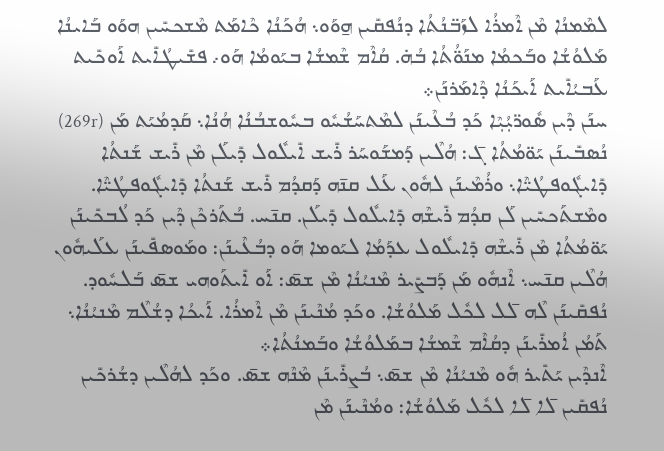ܠܡܶܡܢܳܐ ܡܶܢ ܐܶܡܪܳܐ ܠܙܰܒ̈ܢܳܬܳܐ ܕܢܳܦܩܺܝܢ ܗ̱ܘܰܘ܆ ܗܳܟܰܢܳܐ ܟܶܐܡܰܬ ܡܶܫܟܚܺܝܢ ܗܘܰܘ ܒܰܐܝܢܳܐ ܡܰܠܘܳܫܳܐ ܘܒܰܟܡܳܐ ܡܢܰܘ̈ܳܬܳܐ ܒܳܗ̇. ܩܳܐܶܡ ܫܶܡܫܳܐ ܒܝܰܘܡܳܐ ܗܰܘ܇ ܦܫܺܝܛܳܐܺܝܬ ܐܰܘܟܺܝܬ ܥܰܒܝܳܐܺܝܬ ܐܰܝܟܰܢܳܐ ܕܶܐܡܰܪܢܰܢ܀
ܚܢܰܢ ܕܶܝܢ ܣܽܘܪ̈ܝܼܳܝܼܶܐ ܟܰܕ ܒܳܥܶܝܢܰܢ ܠܡܶܬܚܰܫܳܚܽܘ ܒܚܽܘܫܒܳܢܳܐ ܗܳܢܳܐ܆ ܩܰܕܡܳܝܰܬ ܡܰܢ (269r) ܢܳܣܒܺܝܢܰܢ ܝܰܘ̈ܡܳܬܳܐ ܓ̄: ܗܳܠܶܝܢ ܕܰܡܫܰܘܚܰܪ ܪܺܝܫ ܐܺܝܠܽܘܠ ܕܺܝܠܰܢ ܡܶܢ ܪܺܝܫ ܫܰܢܬܳܐ ܕܺܐܝܓܽܘܦܛܳܝ̈ܶܐ܆ ܘܪܳܡܶܝܢܰܢ ܠܗܽܘܢ ܥܰܠ ܩܢ̄ܗ ܕܰܩܕܳܡ ܪܺܝܫ ܫܰܢܬܳܐ ܕܺܐܝܓܽܘܦܛܳܝ̈ܶܐ. ܘܡܶܫܬܰܟܚܺܝܢ ܠܰܢ ܩܕܳܡ ܪܺܝܫܶܗ ܕܺܐܝܠܽܘܠ ܕܺܝܠܰܢ. ܩܢ̄ܚ. ܒܳܬܰܪܟܶܢ ܕܶܝܢ ܟܰܕ ܠܳܒܟܺܝܢܰܢ ܝܰܘ̈ܡܳܬܳܐ ܡܶܢ ܪܺܝܫܶܗ ܕܺܐܝܠܽܘܠ ܥܕܰܡܳܐ ܠܝܰܘܡܐ ܗܰܘ ܕܒܳܥܶܝܢܰܢ: ܘܡܰܘܣܦܺܝܢܰܢ ܥܠܰܝܗܽܘܢ ܗܳܠܶܝܢ ܩܢ̄ܚ܆ ܐܶܢܗܽܘ ܡܰܢ ܕܰܒܨܺܝܪ ܡܶܢܝܳܢܳܐ ܡܶܢ ܫܣ̄: ܐܰܘ ܐܺܝܬܰܘܗܝ ܫܣ̄ ܒܰܠܚܽܘܕ. ܢܳܦܩܺܝܢܰܢ ܠܶܗ ܠ̄ܠ ܠܟܽܠ ܡܰܠܘܳܫܳܐ. ܘܟܰܕ ܡܳܢܶܝܢܰܢ ܡܶܢ ܐܶܡܪܳܐ. ܐܰܝܟܳܐ ܕܫܳܠܶܡ ܡܶܢܝܳܢܳܐ܆ ܬܰܡܳܢ ܐܳܡܪܺܝܢܰܢ ܕܩܳܐܶܡ ܫܶܡܫܳܐ ܒܡܰܠܘܳܫܳܐ ܘܒܰܡܢܳܬܳܐ܀
ܐܶܢܕܶܝܢ ܝܰܬܺܝܪ ܗܽܘ ܡܶܢܝܳܢܳܐ ܡܶܢ ܫܣ̄܆ ܒܳܨܪܺܝܢܰܢ ܡܶܢܶܗ ܫܣ̄. ܘܟܰܕ ܠܗܳܠܶܝܢ ܕܫܳܪܟܺܝܢ ܢܳܦܩܺܝܢ ܠ̄ܐ ܠ̄ܐ ܠܟܽܠ ܡܰܠܘܳܫܳܐ: ܘܡܳܢܶܝܢܰܢ ܡܶܢ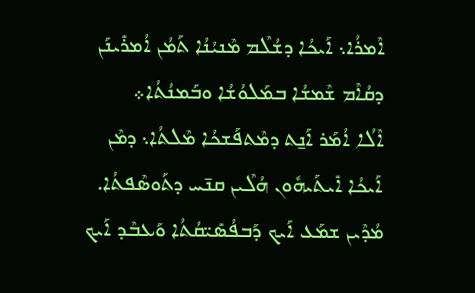ܐܶܡܪܳܐ܆ ܐܰܝܟܳܐ ܕܫܳܠܶܡ ܡܶܢܝܳܢܳܐ ܬܰܡܳܢ ܐܳܡܪܺܝܢܰܢ ܕܩܳܐܶܡ ܫܶܡܫܳܐ ܒܡܰܠܘܳܫܳܐ ܘܒܰܡܢܳܬܳܐ܀
ܐܶܠܳܐ ܐܳܡܰܪ ܐܰܢ̱ܬ ܕܡܶܬܦܰܫܟܳܐ ܡܶܠܬܳܐ܆ ܕܡܶܢ ܐܰܝܟܳܐ ܐܺܝܬܰܝܗܽܘܢ ܗܳܠܶܝܢ ܩܢ̄ܚ ܕܬܰܘܣܶܦܬܳܐ. ܡܳܕܶܝܢ ܫܡܰܥ ܐܰܝܟ ܕܰܒܦܳܣܺܝ̈ܩܳܬܳܐ ܘܰܥܒܶܕ ܐܰܝܟ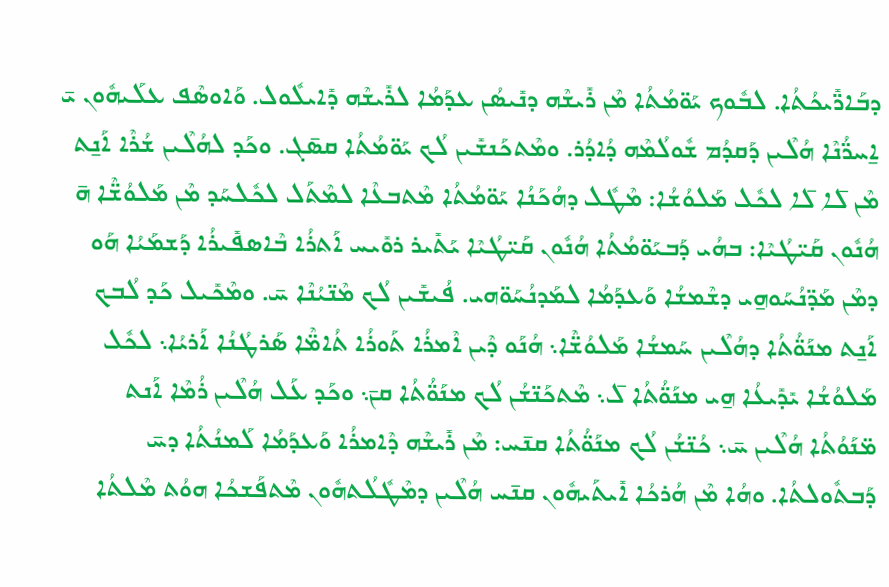ܕܒܰܐܪ̈ܺܝܟܳܬܳܐ. ܠܒܽܘܟ ܝܰܘ̈ܡܳܬܳܐ ܡܶܢ ܪܺܝܫܶܗ ܕܢܺܝܣܳܢ ܥܕܰܡܳܐ ܠܪܺܝܫܶܗ ܕܺܐܝܠܽܘܠ. ܘܰܐܘܣܶܦ ܥܠܰܝܗܽܘܢ ܝ̄ ܐ̱ܚܪ̈ܳܢܶܐ ܗܳܠܶܝܢ ܕܰܩܕܳܡ ܫܽܘܠܳܡܶܗ ܕܳܐܕܳܪ. ܘܡܶܬܟܰܢܫܺܝܢ ܠܳܟ ܝܰܘ̈ܡܳܬܳܐ ܩܣ̄ܓ. ܘܟܰܕ ܠܗܳܠܶܝܢ ܫܳܪܶܐ ܐܰܢ̱ܬ ܡܶܢ ܠ̄ܐ ܠ̄ܐ ܠܟܽܠ ܡܰܠܘܳܫܳܐ: ܡܶܛܽܠ ܕܗܳܟܰܢܳܐ ܝܰܘ̈ܡܳܬܳܐ ܡܶܬܒܥܶܐ ܠܡܶܬܰܠ ܠܟܽܠܚܰܕ ܡܶܢ ܡܰܠܘܳܫ̈ܶܐ ܗ̄ ܗܳܢܽܘܢ ܩܰܝ̈ܛܳܝܶܐ: ܒܗܳܝ ܕܰܒܝܰܘ̈ܡܳܬܳܐ ܗܳܢܽܘܢ ܩܰܝ̈ܛܳܝܶܐ ܝܰܬܺܝܪ ܪܘܺܝܚ ܐܰܬܪܳܐ ܒܶܐܣܦܺܝܪܳܐ ܕܰܫܡܰܝܳܐ ܗܰܘ ܕܡܶܢ ܡܰܕ̈ܢܳܚܰܘܗ̱ܝ ܕܫܶܡܫܳܐ ܘܰܥܕܰܡܳܐ ܠܡܰܕܢܳܚܰܘ̈ܗܝ. ܦܳܝܫܺܝܢ ܠܳܟ ܡܶܢ̈ܝܳܢܶܐ ܚ̄. ܘܡܶܟܺܝܠ ܟܰܕ ܠܳܒܟ ܐܰܢ̱ܬ ܡܢܰܘ̈ܳܬܳܐ ܕܗܳܠܶܝܢ ܚܰܡܫܳܐ ܡܰܠܘܳܫ̈ܶܐ܆ ܗܳܢܰܘ ܕܶܝܢ ܐܶܡܪܳܐ ܬܰܘܪܳܐ ܬܳܐܡ̈ܶܐ ܣܰܪܛܳܢܳܐ ܐܰܪܝܳܐ܆ ܠܟܽܠ ܡܰܠܘܳܫܳܐ ܝܺܕܺܝܥܳܐ ܗ̱ܝ ܡܢܰܘ̈ܳܬܳܐ ܠ̄܆ ܡܶܬܟܰܢ̈ܫܳܢ ܠܳܟ ܡܢܰܘ̈ܳܬܳܐ ܩܢ̄܆ ܘܟܰܕ ܥܰܠ ܗܳܠܶܝܢ ܪܳܡܶܐ ܐܰܢܬ ܡ̈ܢܰܘܳܬܳܐ ܗܳܠܶܝܢ ܚ̄܆ ܟܳܢ̈ܫܳܢ ܠܳܟ ܡܢܰܘ̈ܳܬܳܐ ܩܢ̄ܚ: ܡܶܢ ܪܺܝܫܶܗ ܕܶܐܡܪܳܐ ܘܰܥܕܰܡܳܐ ܠܰܡܢܳܬܳܐ ܕܚ̄ ܕܰܒܬܽܘܠܬܳܐ. ܘܗܳܐ ܡܶܢ ܗܳܪܟܳܐ ܐܺܝܬܰܝܗܽܘܢ ܩܢ̄ܚ ܗܳܠܶܝܢ ܕܡܶܛܽܠܳܬܗܽܘܢ ܡܶܬܦܰܫܟܳܐ ܗܘܳܬ ܡܶܠܬܳܐ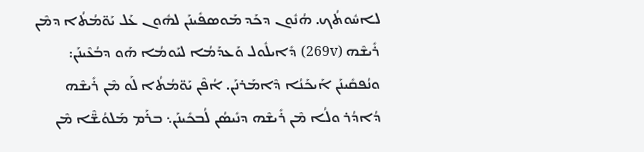ܠܐܚܽܘܬܳܟ. ܗܳܢܽܘܢ ܕܟܰܕ ܡܰܘܣܦܺܝܢܰܢ ܠܗܽܘܢ ܥܰܠ ܝܰܘ̈ܡܳܬܳܐ ܕܡܶܢ ܪܺܝܫܶܗ (269v) ܕܺܐܝܠܽܘܠ ܘܰܥܕܰܡܳܐ ܠܝܰܘܡܳܐ ܗܰܘ ܕܒܳܥܶܝܢܰܢ: ܘܢܳܦܩܺܝܢܰܢ ܐܰܝܟܰܢܳܐ ܕܶܐܡܰܪܢܰܢ. ܐܳܦܶܢ ܝܰܘ̈ܡܳܬܳܐ ܠܰܘ ܡܶܢ ܪܺܝܫܶܗ ܕܳܐܕܳܪ ܘܠܳܐ ܡܶܢ ܪܺܝܫܶܗ ܕܢܺܝܣܳܢ ܠܳܒܟܺܝܢܰܢ܆ ܒܪܰܡ ܡܰܠܘܳܫ̈ܶܐ ܡܶܢ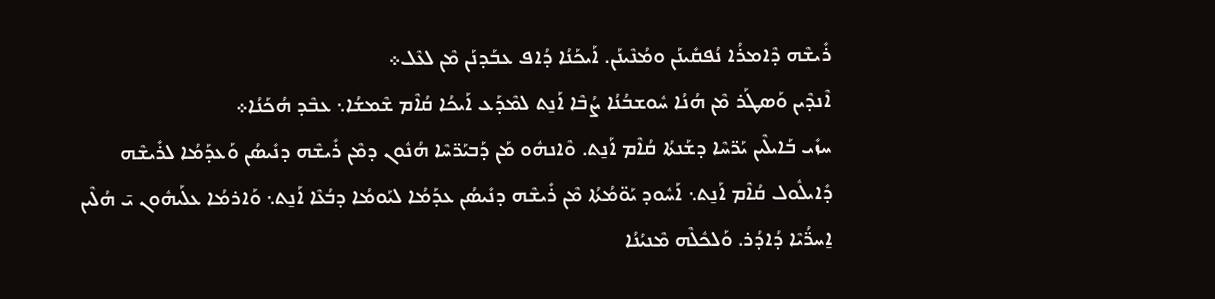ܪܺܝܫܶܗ ܕܶܐܡܪܳܐ ܢܳܦܩܺܝܢܰܢ ܘܡܳܢܶܝܢܰܢ. ܐܰܝܟܰܢܳܐ ܕܳܐܦ ܥܒܰܕܢܰܢ ܡܶܢ ܠܥܶܠ܀
ܐܶܢܕܶܝܢ ܘܰܣܛܰܪ ܡܶܢ ܗܳܢܳܐ ܚܽܘܫܒܳܢܳܐ ܨܳܒܶܐ ܐܰܢ̱ܬ ܠܡܶܕܰܥ ܐܰܝܟܳܐ ܩܳܐܶܡ ܫܶܡܫܳܐ܆ ܥܒܶܕ ܗܳܟܰܢܳܐ܀
ܚܙܺܝ ܒܰܐܝܠܶܝܢ ܝܰܪ̈ܚܶܐ ܕܫܰܢܬܳܐ ܩܳܐܶܡ ܐܰܢ̱ܬ. ܘܶܐܢܗܽܘ ܡܰܢ ܕܰܒܝܰܪ̈ܚܶܐ ܗܳܢܽܘܢ ܕܡܶܢ ܪܺܝܫܶܗ ܕܢܺܝܣܳܢ ܘܰܥܕܰܡܳܐ ܠܪܺܝܫܶܗ ܕܺܐܝܠܽܘܠ ܩܳܐܶܡ ܐܰܢ̱ܬ܆ ܐܰܚܽܘܕ ܝܰܘ̈ܡܳܬܳܐ ܡܶܢ ܪܺܝܫܶܗ ܕܢܺܝܣܳܢ ܥܕܰܡܳܐ ܠܝܰܘܡܳܐ ܕܒܳܥܶܐ ܐܰܢ̱ܬ܆ ܘܰܐܪܡܳܐ ܥܠܰܝܗܽܘܢ ܝ̄ ܗܳܠܶܝܢ ܐ̱ܚܪ̈ܳܝܶܐ ܕܳܐܕܳܪ. ܘܰܠܟܽܠܶܗ ܡܶܢܝܳܢܳܐ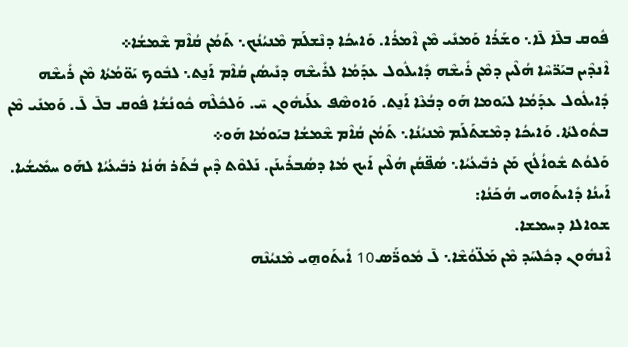ܦܽܘܩ ܒܠ̄ܐ ܠ̄ܐ܆ ܘܫܰܪܳܐ ܘܰܡܢܺܝ ܡܶܢ ܐܶܡܪܳܐ. ܘܰܐܝܟܳܐ ܕܢܶܫܠܰܡ ܡܶܢܝܳܢܳܟ܆ ܬܰܡܳܢ ܩܳܐܶܡ ܫܶܡܫܳܐ܀
ܐܶܢܕܶܝܢ ܒܝܰܪ̈ܚܶܐ ܗܳܠܶܝܢ ܕܡܶܢ ܪܺܝܫܶܗ ܕܺܐܝܠܽܘܠ ܥܕܰܡܳܐ ܠܪܺܝܫܶܗ ܕܢܺܝܣܳܢ ܩܳܐܶܡ ܐܰܢ̱ܬ܆ ܠܒܽܘܟ ܝܰܘ̈ܡܳܬܳܐ ܡܶܢ ܪܺܝܫܶܗ ܕܺܐܝܠܽܘܠ ܥܕܰܡܳܐ ܠܝܰܘܡܐ ܗܰܘ ܕܒܳܥܶܐ ܐܰܢ̱ܬ. ܘܰܐܘܣܶܦ ܥܠܰܝܗܽܘܢ ܚ̄. ܘܰܠܟܽܠܶܗ ܟܽܘܢܳܫܳܐ ܦܽܘܩ ܒܠ̄ ܠ̄. ܘܰܡܢܺܝ ܡܶܢ ܒܬܽܘܠܬܳܐ. ܘܰܐܝܟܳܐ ܕܡܶܫܬܰܠܰܡ ܡܶܢܝܳܢܳܐ܆ ܬܰܡܳܢ ܩܳܐܶܡ ܫܶܡܫܳܐ ܒܝܰܘܡܳܐ ܗܰܘ܀
ܘܰܠܘܳܬ ܫܽܘܐܳܠܳܟ ܡܰܢ ܪܒܺܝܥܳܝܳܐ܆ ܣܳܦ̈ܩܳܢ ܗܳܠܶܝܢ ܐܰܝܟ ܡܳܐ ܕܣܳܒܪܺܝܢܰܢ. ܢܰܠܘܶܬ ܕܶܝܢ ܒܳܬܰܪ ܗܳܢܳܐ ܪܒܺܝܥܳܝܳܐ ܠܗܰܘ ܚܡܺܝܫܳܝܐ. ܐܰܝܢܳܐ ܕܺܐܝܬܰܘܗܝ ܗܳܟܰܢܳܐ:
ܫܘܐܠܐ ܕܚܡܫܐ.
ܐܶܢܗܽܘܢ ܕܟܽܠܚܰܕ ܡܶܢ ܡܰܠ̈ܘܳܫܶܐ܆ ܠ̄ ܡܽܘܪ̈ܰܣ10 ܐܺܝܬܰܘܗ̱ܝ ܡܶܢܝܳܢܶܗ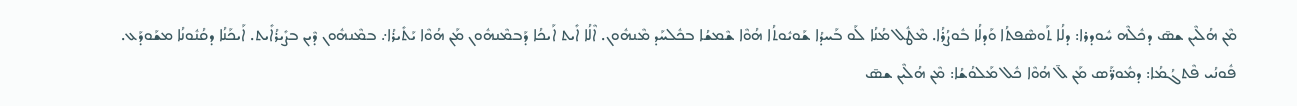ܡܶܢ ܗܳܠܶܝܢ ܫܣ̄ ܕܟܽܠܶܗ ܚܽܘܕܪܐ: ܕܠܳܐ ܬܰܘܣܶܦܬܳܐ ܘܰܕܠܳܐ ܒܽܘܨܳܪܳܐ. ܡܶܛܽܠ ܡܳܢܳܐ ܠܰܘ ܒܰܚܕܳܐ ܫܰܘܝܽܘܬܳܐ ܗܳܘܶܐ ܫܶܡܫܳܐ ܒܟܽܠܚܰܕ ܡܶܢܗܽܘܢ. ܐܶܠܳܐ ܐܺܝܬ ܐܰܝܟܳܐ ܕܰܒܡܶܢܗܽܘܢ ܡܰܢ ܗܳܘܶܐ ܝܰܬܺܝܪܳܐ܇ ܒܡܶܢܗܽܘܢ ܕܶܝܢ ܒܨܺܝܪܳܐܺܝܬ. ܐܰܝܟܰܢܳܐ ܕܩܳܢܽܘܢܳܐ ܡܫܰܘܕܰܥ.
ܦܽܘܢܳܝ ܦܶܬܓܳܡܳܐ: ܕܡܽܘܪ̈ܰܣ ܡܰܢ ܠ̄ ܗܳܘܶܐ ܟܽܠ ܡܰܠܘܳܫܳܐ: ܡܶܢ ܗܳܠܶܝܢ ܫܣ̄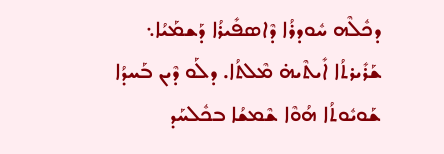ܕܟܽܠܶܗ ܚܽܘܕܪܳܐ ܕܶܐܣܦܺܝܪܳܐ ܕܰܫܡܰܝܳܐ܆ ܫܰܪܺܝܪܬܳܐ ܐܺܝܬܶܝܗ̇ ܡܶܠܬܳܐ. ܕܠܰܘ ܕܶܝܢ ܒܰܚܕܳܐ ܫܰܘܝܽܘܬܳܐ ܗܳܘܶܐ ܫܶܡܫܳܐ ܒܟܽܠܚܰܕ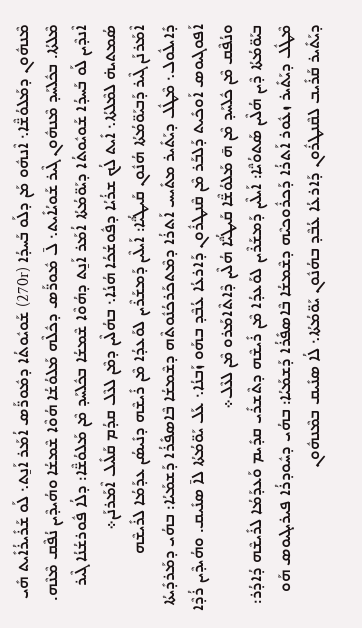ܡܶܢܗܽܘܢ ܕܡܰܠܘܳܫ̈ܶܐ܆ ܐܶܢܗܽܘ ܡܰܢ ܕܠܰܘ ܒܰܚܕܳܐ (270r) ܫܰܘܝܽܘܬܳܐ ܕܡܽܘܪ̈ܰܣ ܐܳܡܰܪ ܐܰܢ̱ܬ܆ ܠܰܘ ܫܰܪܺܝܪܳܐܺܝܬ ܗܺܝ ܡܶܠܬܳܐ. ܒܟܽܠܚܰܕ ܡܶܢܗܽܘܢ ܓܶܝܪ ܫܰܘܝܳܐܺܝܬ܆ ܠ̄ ܡܽܘܪ̈ܰܣ ܕܟܽܠܶܗ ܡܰܠܘܳܫܳܐ ܗܳܘܶܐ ܫܶܡܫܳܐ ܘܗܳܝܕܶܝܢ ܢܳܦܶܩ ܡܶܢܶܗ. ܐܶܢܕܶܝܢ ܠܰܘ ܒܰܚܕܳܐ ܫܰܘܝܽܘܬܳܐ ܕܝܰܘ̈ܡܳܬܳܐ ܐܳܡܰܪ ܐܰܢ̱ܬ ܕܗܳܘܶܐ ܫܶܡܫܳܐ ܒܟܽܠܚܰܕ ܡܶܢ ܡܰܠܘܳܫ̈ܶܐ: ܕܠܳܐ ܦܽܘܪܫܳܢܳܐ ܓܶܝܪ ܣܳܡܬܝܗ̇ ܠܡܶܠܬܳܐ܆ ܐܺܝܬ ܠܳܟ ܫܪܳܝܳܐ ܕܦܽܘܫܳܟܳܐ ܗܳܢܳܐ܆ ܒܗܳܠܶܝܢ ܕܡܶܢ ܠܥܶܠ ܩܕܳܡ ܩܰܠܺܝܠ ܐܶܡܰܪܢܰܢ܀
ܐܶܡܰܪܢܰܢ ܓܶܝܪ ܕܰܒܝܰܘ̈ܡܳܬܳܐ ܗܳܢܽܘܢ ܩܰܝܛܳܝ̈ܶܐ: ܐܰܝܠܶܝܢ ܕܰܡܫܰܪܶܝܢ ܠܘܰܥܕܳܐ ܡܶܢ ܪܺܝܫܶܗ ܕܢܺܝܣܳܢ ܥܕܰܡܳܐ ܠܪܺܝܫܶܗ ܕܺܐܝܠܽܘܠ܆ ܡܶܛܽܠ ܕܝܰܬܺܝܪ ܡܬܺܝܚ ܐܰܬܪܳܐ ܕܡܶܬܟܰܪܟܳܢܽܘܬܶܗ ܕܫܶܡܫܳܐ ܒܶܐܣܦܺܪܳܐ ܕܰܫܡܰܝܳܐ: ܒܗܳܝ ܕܡܰܪܕܺܝܬܳܐ ܐܰܦܘܓܝܘܣ ܐܰܘܟܺܝܬ ܕܰܠܒܰܪ ܡܶܢ ܩܶܢܛܪܽܘܢ ܕܰܐܪܥܳܐ ܥܳܒܶܕ ܒܗܰܘ ܙܰܒܢܳܐ܆ ܥܰܠ ܝܰܘ̈ܡܳܬܳܐ ܠܐ̄ ܣܢܺܝܩ. ܘܗܳܝܕܶܝܢ ܪܳܕܶܐ ܘܢܳܦܶܩ ܡܶܢ ܟܽܠܚܰܕ ܡܶܢ ܗ̄ ܡܰܠܘܳܫ̈ܶܐ ܩܰܝܛܳܝ̈ܶܐ ܗܳܠܶܝܢ ܕܶܐܬܶܐܡܰܪܘ ܡܶܢ ܠܥܶܠ܀
ܒܝܰܘ̈ܡܳܬܳܐ ܕܶܝܢ ܗܳܠܶܝܢ ܣܰܬܘܳܝ̈ܶܐ: ܐܰܝܠܶܝܢ ܕܰܡܫܰܪܶܝܢ ܠܘܰܥܕܳܐ ܡܶܢ ܪܺܝܫܶܗ ܕܬܶܫܪܺܝ ܩܕܺܝܡ ܘܰܥܕܰܡܳܐ ܠܪܺܝܫܶܗ ܕܳܐܕܳܪ: ܡܶܛܽܠ ܕܝܰܬܺܝܪ ܙܥܽܘܪ ܐܰܬܪܳܐ ܕܰܟܪܽܘܟܝܶܗ ܕܫܶܡܫܳܐ ܒܶܐܣܦܺܪܳܐ ܕܰܫܡܰܝܳܐ: ܒܗܳܝ ܕܚܽܘܕܪܳܐ ܦܝܪܝܓܝܘܣ ܗܰܘ ܕܝܰܬܺܝܪ ܩܰܪܺܝܒ ܠܩܶܢܛܪܽܘܢ ܕܰܐܪܥܳܐ ܥܳܒܶܕ ܒܗܳܢܽܘܢ ܝܰܘ̈ܡܳܬܳܐ܆ ܠܳܐ ܣܢܺܝܩ ܒܡܶܢܗܽܘܢ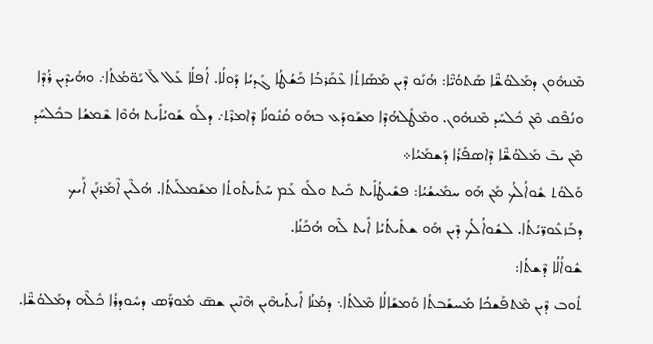ܡܶܢܗܽܘܢ ܕܡܰܠܘܳܫ̈ܶܐ ܣܰܬܘܳܝ̈ܶܐ: ܗܳܢܰܘ ܕܶܝܢ ܡܰܣܰܐܬܳܐ ܥܶܩܰܪܒܳܐ ܟܰܫܳܛܳܐ ܓܰܕܝܳܐ ܕܰܘܠܳܐ. ܐܳܦܠܳܐ ܥܰܠ ܠ̄ ܝܰܘ̈ܡܳܬܳܐ܇ ܘܗܳܝܕܶܝܢ ܪܳܕܶܐ ܘܢܳܦܶܩ ܡܶܢ ܟܽܠܚܰܕ ܡܶܢܗܽܘܢ. ܘܡܶܛܽܠܗܳܕܶܐ ܡܫܰܘܕܰܥ ܒܗܰܘ ܩܳܢܽܘܢܳܐ ܕܶܐܡܪܶܬ܇ ܕܠܰܘ ܫܰܘܝܳܐܺܝܬ ܗܳܘܶܐ ܫܶܡܫܳܐ ܒܟܽܠܚܰܕ ܡܶܢ ܝܒ̄ ܡܰܠܘܳܫ̈ܶܐ ܕܶܐܣܦܺܪܳܐ ܕܰܫܡܰܝܳܐ܀
ܘܰܠܘܳܬ ܫܽܘܐܳܠܳܟ ܡܰܢ ܗܰܘ ܚܡܺܝܫܳܝܳܐ: ܦܫܺܝܛܳܐܺܝܬ ܟܺܝܬ ܘܠܰܘ ܥܰܡ ܚܰܬܺܝܬܽܘܬܳܐ ܡܫܰܡܠܰܝܬܳܐ. ܗܳܠܶܝܢ ܐܶܡܰܪܢܰܢ ܐܰܝܟ ܕܒܰܙܥܽܘܪ̈ܝܳܬܳܐ. ܠܫܽܘܐܳܠܳܟ ܕܶܝܢ ܗܰܘ ܫܬܺܝܬܳܝܳܐ ܐܺܝܬ ܠܶܗ ܗܳܟܰܢܳܐ.
ܫܽܘܐܳܠܳܐ ܕܶܫܬܳܐ:
ܬܽܘܒ ܕܶܝܢ ܡܶܬܦܰܫܟܳܐ ܡܰܚܫܰܒܬܳܐ ܘܰܡܫܰܐܠܳܐ ܡܶܠܬܳܐ܆ ܕܡܳܢܳܐ ܐܺܝܬܰܝܗܶܝܢ ܗܶܢܶܝܢ ܫܣ̄ ܡܽܘܪ̈ܰܣ ܕܚܽܘܕܪܳܐ ܟܽܠܶܗ ܕܡܰܠܘܳܫ̈ܶܐ.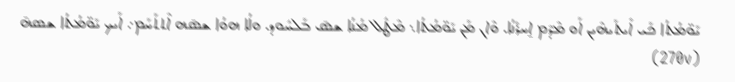ܝܰܘ̈ܡܳܬܳܐ ܟܰܝ ܐܺܝܬܰܝܗܶܝܢ ܐܰܘ ܡܶܕܶܡ ܐ̱ܚܪܺܢܳܐ. ܘܶܐܢ ܡܰܢ ܝܰܘ̈ܡܳܬܳܐ܆ ܡܶܛܽܠ ܡܳܢܳܐ ܫܣ̄ ܒܰܠܚܽܘܕ. ܘܠܳܐ ܗܘܳܐ ܫܣ̄ܗ ܐܶܬܬܰܚܰܡ܇ ܐܰܝܟ ܝܰܘ̈ܡܳܬܳܐ ܫܣܗ̄ (270v)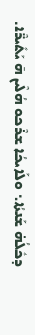ܕܟܽܠܳܗ̇ ܫܰܢܬܳܐ܆ ܘܠܰܐܝܟܳܐ ܫܪܶܟܘ ܗܳܠܶܝܢ ܗ̄ ܝܰܬܺܝܪ̈ܶܐ.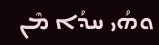ܘܗܳܝ ܚܕܳܐ ܡܶܢ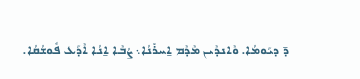ܕ̄ ܕܝܰܘܡܳܐ. ܘܶܐܢܕܶܝܢ ܡܶܕܶܡ ܐ̱ܚܪܺܢܳܐ܆ ܨܳܒܶܐ ܐ̱ܢܳܐ ܐܶܕܰܥ ܦܽܘܫܳܩܳܐ.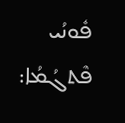ܦܽܘܢܳܝ ܦܶܬܓܳܡܳܐ: